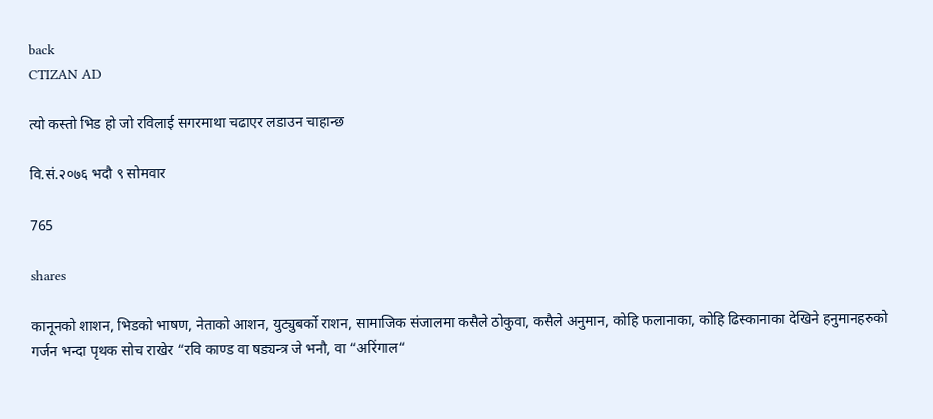back
CTIZAN AD

त्यो कस्तो भिड हो जो रविलाई सगरमाथा चढाएर लडाउन चाहान्छ

वि.सं.२०७६ भदौ ९ सोमवार

765

shares

कानूनको शाशन, भिडको भाषण, नेताको आशन, युट्युबर्को राशन, सामाजिक संजालमा कसैले ठोकुवा, कसैले अनुमान, कोहि फलानाका, कोहि ढिस्कानाका देखिने हनुमानहरुको गर्जन भन्दा पृथक सोच राखेर “रवि काण्ड वा षड्यन्त्र जे भनौ, वा “अरिंगाल“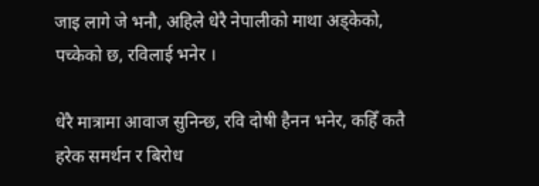जाइ लागे जे भनौ, अहिले धेरै नेपालीको माथा अड्केको, पच्केको छ, रविलाई भनेर ।

धेरै मात्रामा आवाज सुनिन्छ, रवि दोषी हैनन भनेर, कहिँ कतै हरेक समर्थन र बिरोध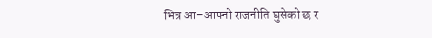भित्र आ–आफ्नो राजनीति घुसेको छ र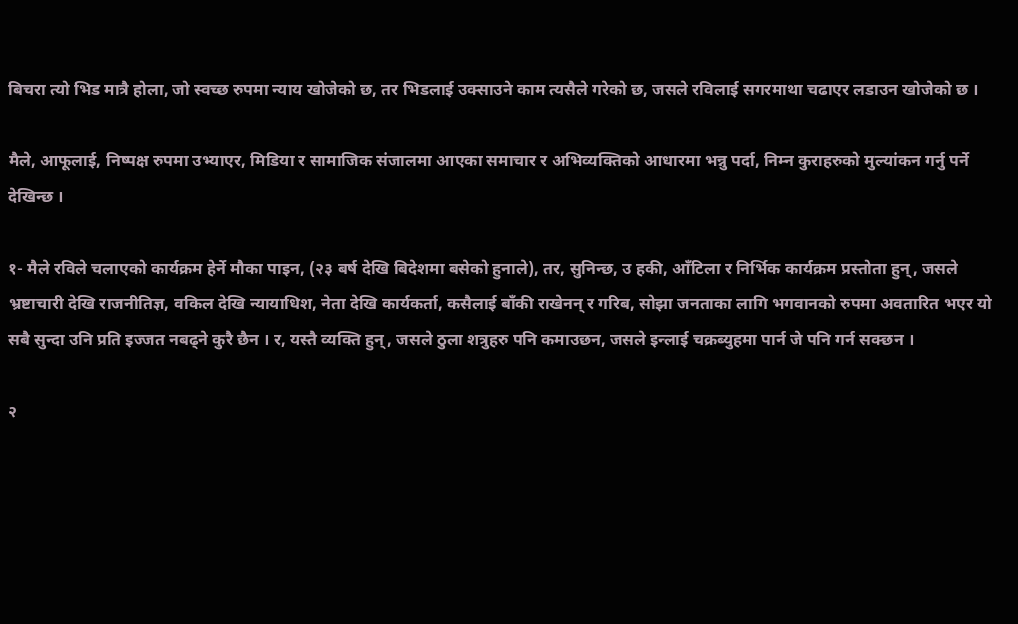बिचरा त्यो भिड मात्रै होला, जो स्वच्छ रुपमा न्याय खोजेको छ, तर भिडलाई उक्साउने काम त्यसैले गरेको छ, जसले रविलाई सगरमाथा चढाएर लडाउन खोजेको छ ।

मैले, आफूलाई, निष्पक्ष रुपमा उभ्याएर, मिडिया र सामाजिक संजालमा आएका समाचार र अभिव्यक्तिको आधारमा भन्नु पर्दा, निम्न कुराहरुको मुल्यांकन गर्नु पर्ने देखिन्छ ।

१- मैले रविले चलाएको कार्यक्रम हेर्ने मौका पाइन, (२३ बर्ष देखि बिदेशमा बसेको हुनाले), तर, सुनिन्छ, उ हकी, आँटिला र निर्भिक कार्यक्रम प्रस्तोता हुन्, जसले भ्रष्टाचारी देखि राजनीतिज्ञ, वकिल देखि न्यायाधिश, नेता देखि कार्यकर्ता, कसैलाई बाँकी राखेनन् र गरिब, सोझा जनताका लागि भगवानको रुपमा अवतारित भएर यो सबै सुन्दा उनि प्रति इज्जत नबढ्ने कुरै छैन । र, यस्तै व्यक्ति हुन्, जसले ठुला शत्रुहरु पनि कमाउछन, जसले इन्लाई चक्रब्युहमा पार्न जे पनि गर्न सक्छन ।

२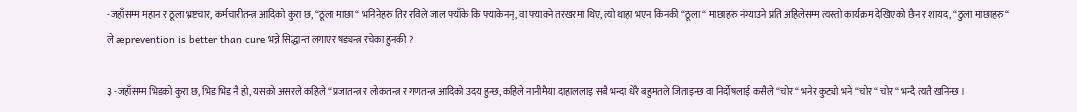-जहाँसम्म महान र ठूला भ्रष्टचार, कर्मचारीतन्त्र आदिको कुरा छ, “ठूला माछा“ भनिनेहरु तिर रविले जाल फ्याँके कि फ्याकेनन्, वा फ्याक्ने तरखरमा थिए, त्यो थाहा भएन किनकी “ठूला“ माछाहरु नंग्याउने प्रति अहिलेसम्म त्यस्तो कार्यक्रम देखिएको छैन र शायद, “ठुला माछाहरु“ ले æprevention is better than cure भन्ने सिद्धान्त लगाएर षड्यन्त्र रचेका हुनकी ?

३ -जहाँसम्म भिडको कुरा छ, भिड भिड नै हो, यसको असरले कहिले “प्रजातन्त्र र लोकतन्त्र र गणतन्त्र आदिको उदय हुन्छ, कहिले नानीमैया दाहाललाइ सबै भन्दा धेरै बहुमतले जिताइन्छ वा निर्दोषलाई कसैले “चोर“ भनेर कुट्यो भने “चोर“ चोर“ भन्दै त्यतै खनिन्छ ।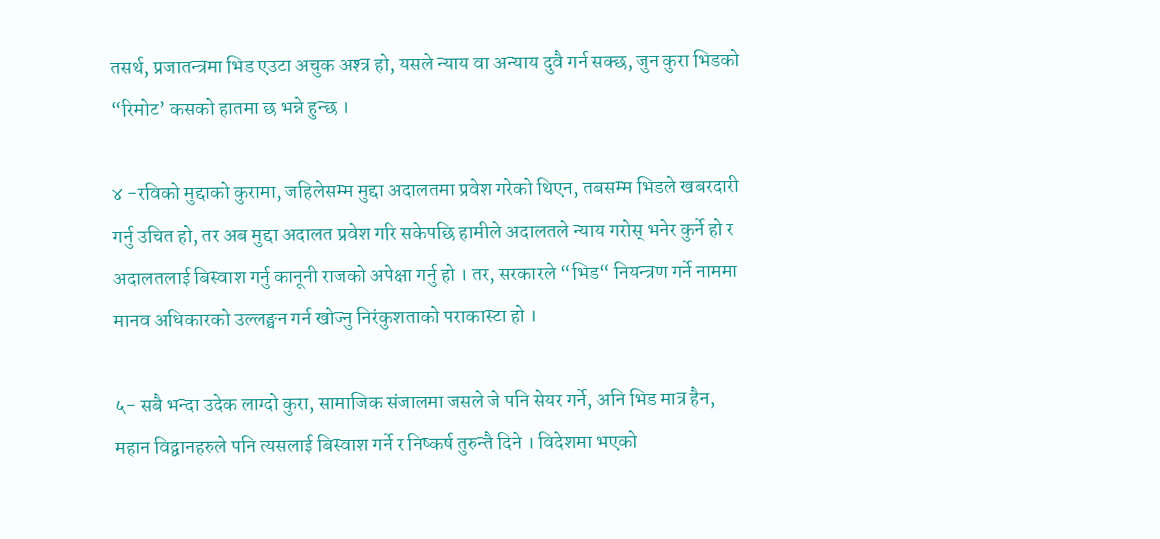तसर्थ, प्रजातन्त्रमा भिड एउटा अचुक अश्त्र हो, यसले न्याय वा अन्याय दुवै गर्न सक्छ, जुन कुरा भिडको “रिमोट’ कसको हातमा छ भन्ने हुन्छ ।

४ -रविको मुद्दाको कुरामा, जहिलेसम्म मुद्दा अदालतमा प्रवेश गरेको थिएन, तबसम्म भिडले खबरदारी गर्नु उचित हो, तर अब मुद्दा अदालत प्रवेश गरि सकेपछि हामीले अदालतले न्याय गरोस् भनेर कुर्ने हो र अदालतलाई बिस्वाश गर्नु कानूनी राजको अपेक्षा गर्नु हो । तर, सरकारले “भिड“ नियन्त्रण गर्ने नाममा मानव अधिकारको उल्लङ्घन गर्न खोज्नु निरंकुशताको पराकास्टा हो ।

५- सबै भन्दा उदेक लाग्दो कुरा, सामाजिक संजालमा जसले जे पनि सेयर गर्ने, अनि भिड मात्र हैन, महान विद्वानहरुले पनि त्यसलाई बिस्वाश गर्ने र निष्कर्ष तुरुन्तै दिने । विदेशमा भएको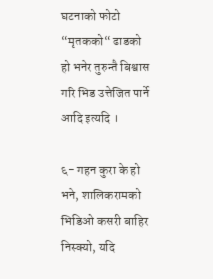घटनाको फोटो “मृतकको“ ढाडको हो भनेर तुरुन्तै बिश्वास गरि भिड उत्तेजित पार्ने आदि इत्यदि ।

६- गहन कुरा के हो भने, शालिकरामको भिडिओ कसरी बाहिर निस्क्यो, यदि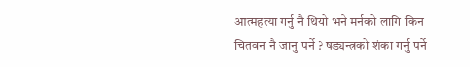आत्महत्या गर्नु नै थियो भने मर्नको लागि किन चितवन नै जानु पर्ने ? षड्यन्त्रको शंका गर्नु पर्ने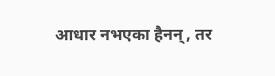आधार नभएका हैनन्, तर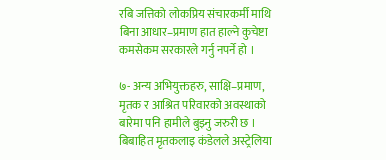रबि जत्तिको लोकप्रिय संचारकर्मी माथि बिना आधार–प्रमाण हात हाल्ने कुचेष्टा कमसेकम सरकारले गर्नु नपर्ने हो ।

७- अन्य अभियुक्तहरु, साक्षि–प्रमाण, मृतक र आश्रित परिवारको अवस्थाको बारेमा पनि हामीले बुझ्नु जरुरी छ । बिबाहित मृतकलाइ कंडेलले अस्ट्रेलिया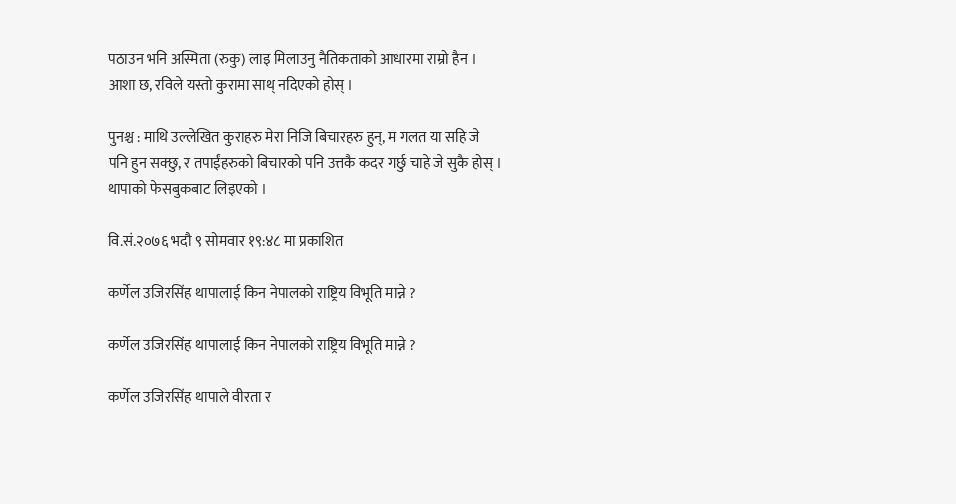पठाउन भनि अस्मिता (रुकु) लाइ मिलाउनु नैतिकताको आधारमा राम्रो हैन । आशा छ, रविले यस्तो कुरामा साथ् नदिएको होस् ।

पुनश्च : माथि उल्लेखित कुराहरु मेरा निजि बिचारहरु हुन्, म गलत या सहि जे पनि हुन सक्छु, र तपाईंहरुको बिचारको पनि उत्तकै कदर गर्छु चाहे जे सुकै होस् ।
थापाको फेसबुकबाट लिइएको ।

वि.सं.२०७६ भदौ ९ सोमवार १९:४८ मा प्रकाशित

कर्णेल उजिरसिंह थापालाई किन नेपालको राष्ट्रिय विभूति मान्ने ?

कर्णेल उजिरसिंह थापालाई किन नेपालको राष्ट्रिय विभूति मान्ने ?

कर्णेल उजिरसिंह थापाले वीरता र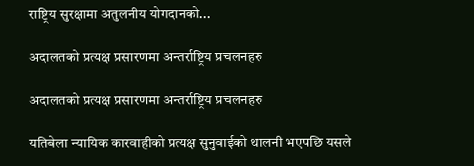राष्ट्रिय सुरक्षामा अतुलनीय योगदानको...

अदालतको प्रत्यक्ष प्रसारणमा अन्तर्राष्ट्रिय प्रचलनहरु

अदालतको प्रत्यक्ष प्रसारणमा अन्तर्राष्ट्रिय प्रचलनहरु

यतिबेला न्यायिक कारवाहीको प्रत्यक्ष सुनुवाईको थालनी भएपछि यसले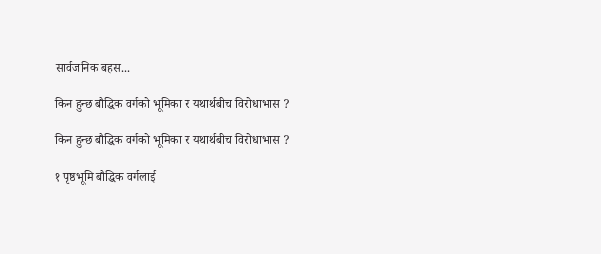सार्वजनिक बहस...

किन हुन्छ बौद्धिक वर्गको भूमिका र यथार्थबीच विरोधाभास ?

किन हुन्छ बौद्धिक वर्गको भूमिका र यथार्थबीच विरोधाभास ?

१ पृष्ठभूमि बौद्धिक वर्गलाई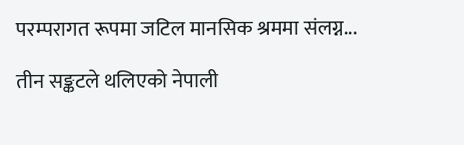परम्परागत रूपमा जटिल मानसिक श्रममा संलग्न...

तीन सङ्कटले थलिएको नेपाली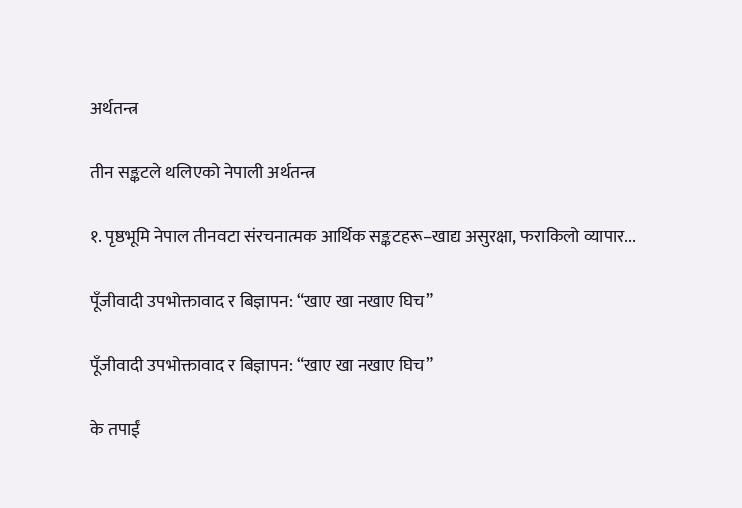अर्थतन्त्र

तीन सङ्कटले थलिएको नेपाली अर्थतन्त्र

१. पृष्ठभूमि नेपाल तीनवटा संरचनात्मक आर्थिक सङ्कटहरू–खाद्य असुरक्षा, फराकिलो व्यापार...

पूँजीवादी उपभोक्तावाद र बिज्ञापन: “खाए खा नखाए घिच”

पूँजीवादी उपभोक्तावाद र बिज्ञापन: “खाए खा नखाए घिच”

के तपाईं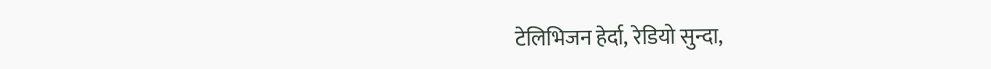टेलिभिजन हेर्दा, रेडियो सुन्दा,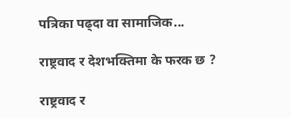पत्रिका पढ्दा वा सामाजिक...

राष्ट्रवाद र देशभक्तिमा के फरक छ ?

राष्ट्रवाद र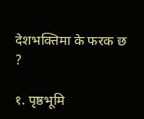देशभक्तिमा के फरक छ ?

१. पृष्ठभूमि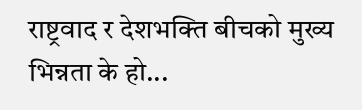राष्ट्रवाद र देशभक्ति बीचको मुख्य भिन्नता के हो...